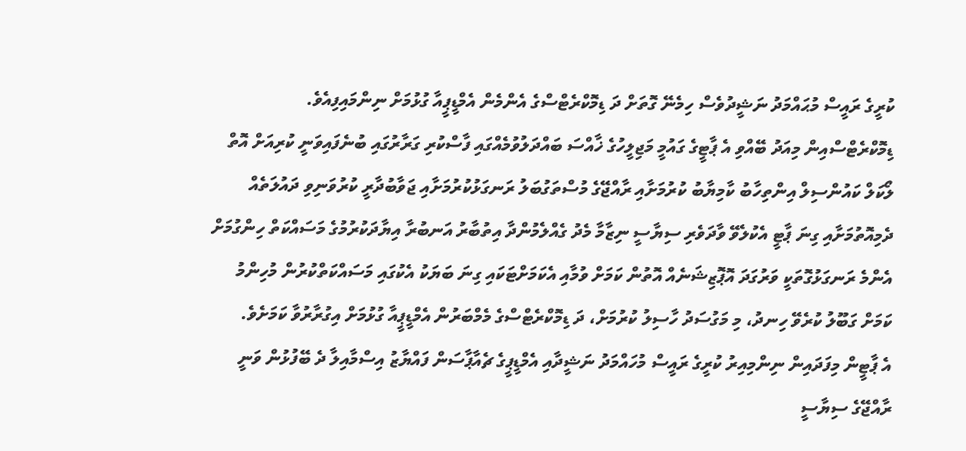ކުރީގެ ރައީސް މުޙައްމަދު ނަޝީދުވެސް ހިމެނޭ ގޮތަށް ދަ ޑިމޮކްރެޓްސްގެ އެންމެން އެމްޑީޕީއާ ގުޅުމަށް ނިންމައިފިއެވެ.
ޑިމޮކްރެޓްސްއިން މިއަދު ބޭއްވި އެ ޕާޓީގެ ގައުމީ މަޖިލީހުގެ ޚާއްސަ ބައްދަލުވުމެއްގައި ފާސްކުރި ގަރާރުގައި ބުނެފައިވަނީ ކުރިއަށް އޮތް ލޯކަލް ކައުންސިލް އިންތިހާބު ކާމިޔާބު ކުރުމަށާއި ރާއްޖޭގެ މުސްތަގުބަލު ރަނގަޅުކުރުމަށާއި ޖަވާބުދާރީ ކުރުވަނިވި ދައުލަތެއް ދެމިއޮތުމަށާއި ގިނަ ޕާޓީ އެކުލެވޭ ވާދަވެރި ސިޔާސީ ނިޒާމާ މެދު ގެއްލެމުންދާ އިތުބާރު އަނބުރާ އިޔާދަކުރުމުގެ މަސައްކަތް ހިންގުމަށް އެންމެ ރަނގަޅުގޮތަކީ ވަރުގަދަ އޮޕޮޒިޝަނެއް އޮތުން ކަމަށް ވުމާއި އެކަމަށްޓަކައި ގިނަ ބަޔަކު އެކުގައި މަސައްކަތްކުރުން މުހިންމު ކަމަށް ގަބޫލު ކުރެވޭ ހިނދު، މި މަގުސަދު ހާސިލު ކުރުމަށް، ދަ ޑިމޮކްރެޓްސްގެ މެމްބަރުން އެމްޑީޕީއާ ގުޅުމަށް އިގުރާރުވާ ކަމަށެވެ.
އެ ޕާޓީން މިފަދައިން ނިންމިއިރު ކުރީގެ ރައީސް މުހައްމަދު ނަޝީދާއި އެމްޑީޕީގެ ޗެއާޕާސަން ފައްޔާޒު އިސްމާއިލާ ދެ ބޭފުޅުން ވަނީ ރާއްޖޭގެ ސިޔާސީ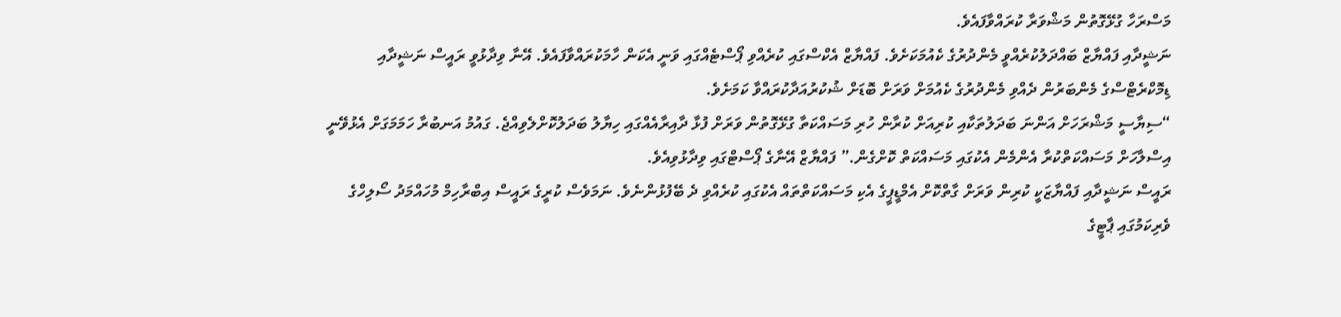މަސްރަހާ ގުޅޭގޮތުން މަޝްވަރާ ކުރައްވާފައެވެ.
ނަޝީދާއި ފައްޔާޒް ބައްދަލުކުރެއްވީ މެންދުރުގެ ކެއުމަކަށެވެ. ފައްޔާޒް އެކްސްގައި ކުރެއްވި ޕޯސްޓެއްގައި ވަނީ އެކަން ހާމަކުރައްވާފައެވެ. އޭނާ ވިދާޅުވީ ރައީސް ނަޝީދާއި ޑިމޮކްރެޓްސްގެ މެންބަރުން ދެއްވި މެންދުރުގެ ކެއުމަށް ވަރަށް ބޮޑަށް ޝުކުރުއަދާކުރައްވާ ކަމަށެވެ.
“ސިޔާސީ މަޝްރަހަށް އަންނަ ބަދަލުތަކާއި ކުރިއަށް ކުރާން ހުރި މަސައްކަތާ ގުޅޭގޮތުން ވަރަށް ފުޅާ ދާއިރާއެއްގައި ހިޔާލު ބަދަލުކޮށްލެވިއްޖެ. ގައުމު އަނބުރާ ހަމަމަގަށް އެޅުވޭނީ އިސްލާހަށް މަސައްކަތްކުރާ އެންމެން އެކުގައި މަސައްކަތް ކޮށްގެން.” ފައްޔާޒް އޭނާގެ ޕޯސްޓްގައި ވިދާޅުވިއެވެ.
ރައީސް ނަޝީދާއި ފައްޔާޒަކީ ކުރިން ވަރަށް ގާތްކޮށް އެމްޑީޕީގެ އެކި މަސައްކަތްތައް އެކުގައި ކުރެއްވި ދެ ބޭފުޅުންނެވެ. ނަމަވެސް ކުރީގެ ރައީސް އިބްރާހިމް މުހައްމަދު ސޯލިހްގެ ވެރިކަމުގައި ޕާޓީގެ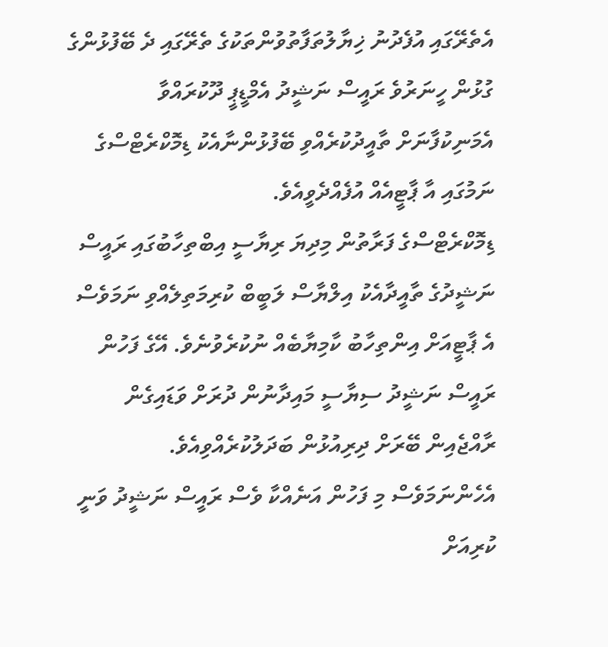އެތެރޭގައި އުފެދުނު ޚިޔާލުތަފާތުވުންތަކުގެ ތެރޭގައި ދެ ބޭފުޅުންގެ ގުޅުން ހީނަރުވެ ރައީސް ނަޝީދު އެމްޑީޕީ ދޫކުރައްވާ އެމަނިކުފާނަށް ތާއީދުކުރެއްވި ބޭފުޅުންނާއެކު ޑިމޮކްރެޓްސްގެ ނަމުގައި އާ ޕާޓީއެއް އުފެއްދެވީއެވެ.
ޑިމޮކްރެޓްސްގެ ފަރާތުން މިދިޔަ ރިޔާސީ އިބްތިހާބުގައި ރައީސް ނަޝީދުގެ ތާއީދާއެކު އިލްޔާސް ލަބީބް ކުރިމަތިލެއްވި ނަމަވެސް އެ ޕާޓީއަށް އިންތިހާބު ކާމިޔާބެއް ނުކުރެވުނެވެ. އޭގެ ފަހުން ރައީސް ނަޝީދު ސިޔާސީ މައިދާނުން ދުރަށް ވަޑައިގެން ރާއްޖެއިން ބޭރަށް ދިރިއުޅުން ބަދަލުކުރެއްވިއެވެ. އެހެންނަމަވެސް މި ފަހުން އަނެއްކާ ވެސް ރައީސް ނަޝީދު ވަނީ ކުރިއަށް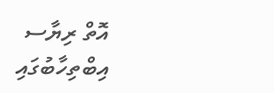އޮތް ރިޔާސ އިބްތިހާބުގައި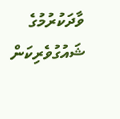ވާދަކުރުމުގެ ޝައުގުވެރިކަން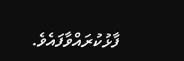ފާޅުކުރައްވާފައެވެ.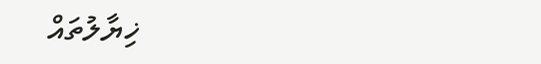ޚިޔާލުތައް